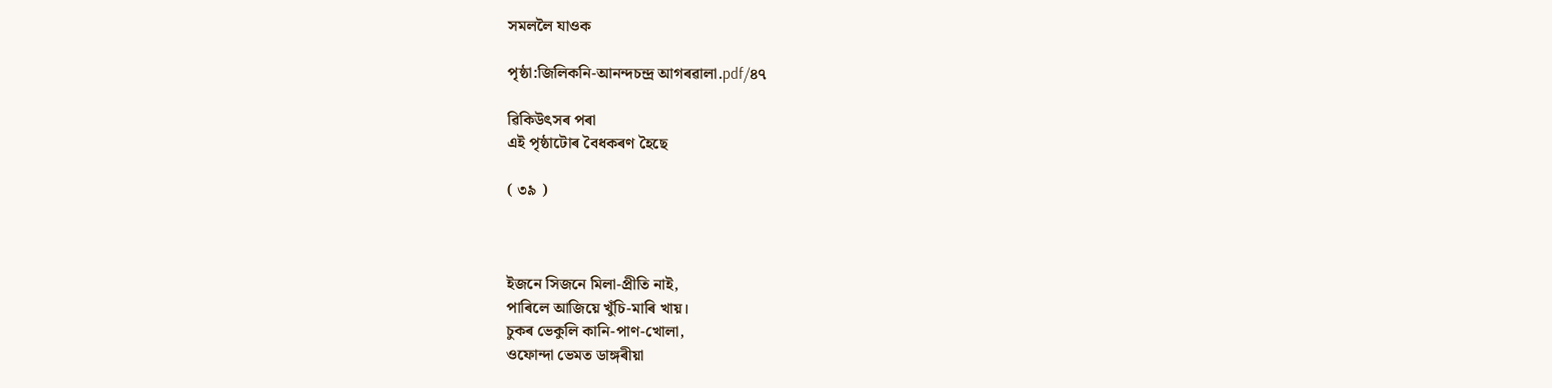সমললৈ যাওক

পৃষ্ঠা:জিলিকনি-আনন্দচন্দ্ৰ আগৰৱালা.pdf/৪৭

ৱিকিউৎসৰ পৰা
এই পৃষ্ঠাটোৰ বৈধকৰণ হৈছে

( ৩৯ )



ইজনে সিজনে মিলা-প্ৰীতি নাই,
পাৰিলে আজিয়ে খুঁচি-মাৰি খায়।
চুকৰ ভেকুলি কানি-পাণ-খোলা,
ওফোন্দা ভেমত ডাঙ্গৰীয়া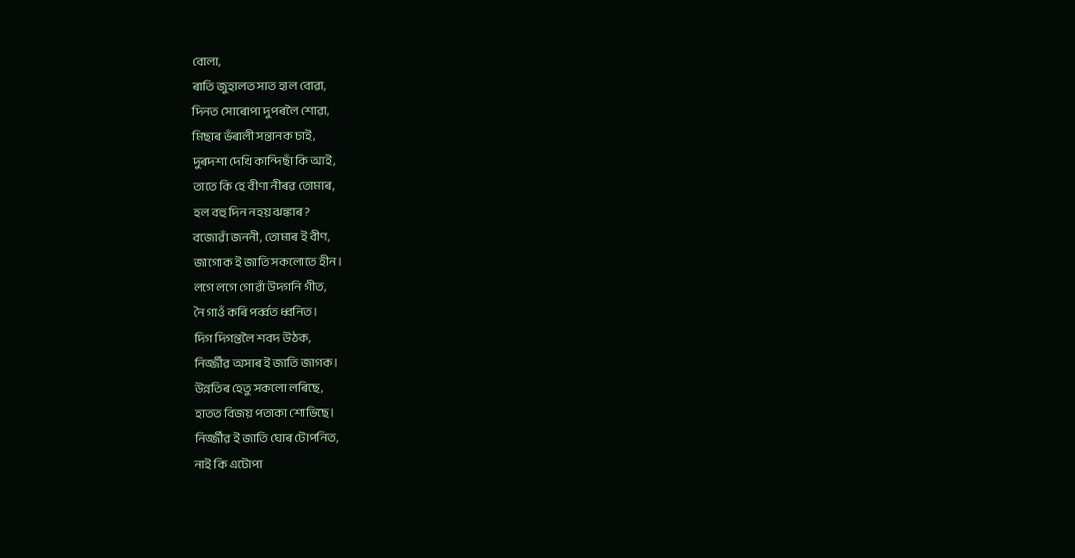বোলা,
ৰাতি জুহালত সাত হাল বোৱা,
দিনত সোৰোপা দুপৰলৈ শোৱা,
মিছাৰ ভঁৰালী সন্তানক চাই,
দুৰদশা দেখি কান্দিছাঁ কি আই,
তাতে কি হে বীণা নীৰৱ তোমাৰ,
হল বহু দিন নহয় ঝঙ্কাৰ?
বজোৱাঁ জননী, তোমাৰ ই বীণ,
জাগোক ই জাতি সকলোতে হীন।
লগে লগে গোৱাঁ উদগনি গীত,
নৈ গাওঁ কৰি পৰ্ব্বত ধ্বনিত।
দিগ দিগন্তলৈ শবদ উঠক,
নিৰ্জ্জীৱ অসাৰ ই জাতি জাগক।
উন্নতিৰ হেতু সকলো লৰিছে,
হাতত বিজয় পতাকা শোভিছে।
নিৰ্জ্জীৱ ই জাতি ঘোৰ টোপনিত,
নাই কি এটোপা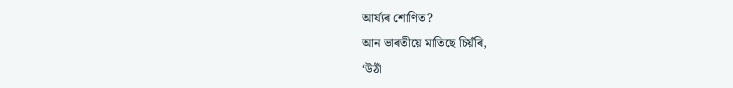আৰ্য্যৰ শোণিত?
আন ভাৰতীয়ে মাতিছে চিয়ঁৰি,
‘উঠাঁ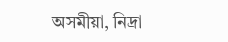অসমীয়া, নিদ্ৰা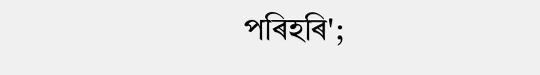পৰিহৰি';